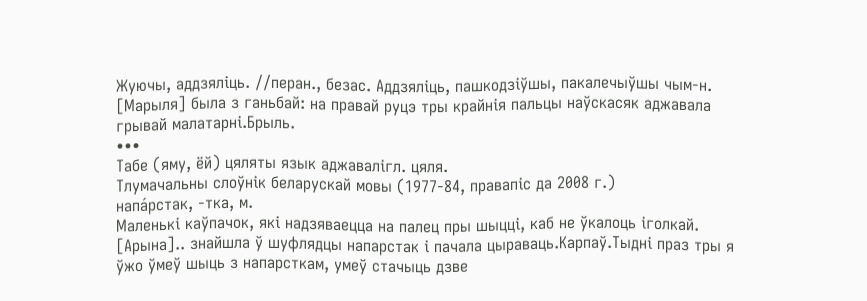Жуючы, аддзяліць. //перан., безас. Аддзяліць, пашкодзіўшы, пакалечыўшы чым‑н. [Марыля] была з ганьбай: на правай руцэ тры крайнія пальцы наўскасяк аджавала грывай малатарні.Брыль.
•••
Табе (яму, ёй) цяляты язык аджавалігл. цяля.
Тлумачальны слоўнік беларускай мовы (1977-84, правапіс да 2008 г.)
напа́рстак, ‑тка, м.
Маленькі каўпачок, які надзяваецца на палец пры шыцці, каб не ўкалоць іголкай. [Арына].. знайшла ў шуфлядцы напарстак і пачала цыраваць.Карпаў.Тыдні праз тры я ўжо ўмеў шыць з напарсткам, умеў стачыць дзве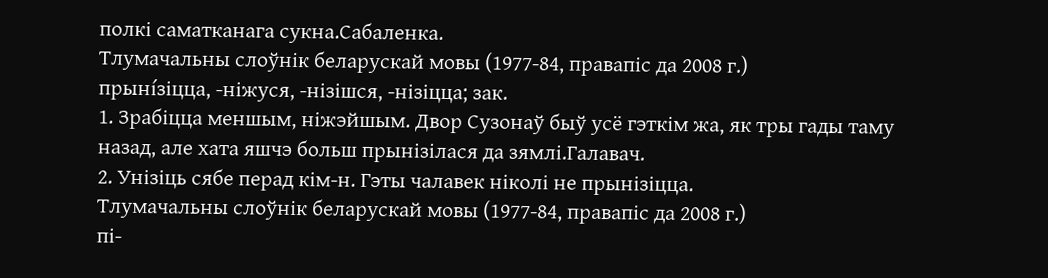полкі саматканага сукна.Сабаленка.
Тлумачальны слоўнік беларускай мовы (1977-84, правапіс да 2008 г.)
прыні́зіцца, ‑ніжуся, ‑нізішся, ‑нізіцца; зак.
1. Зрабіцца меншым, ніжэйшым. Двор Сузонаў быў усё гэткім жа, як тры гады таму назад, але хата яшчэ больш прынізілася да зямлі.Галавач.
2. Унізіць сябе перад кім‑н. Гэты чалавек ніколі не прынізіцца.
Тлумачальны слоўнік беларускай мовы (1977-84, правапіс да 2008 г.)
пі-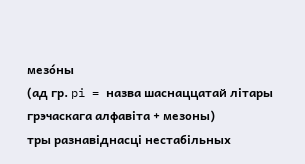мезо́ны
(ад гр. pi = назва шаснаццатай літары грэчаскага алфавіта + мезоны)
тры разнавіднасці нестабільных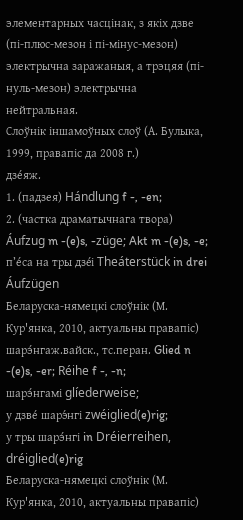элементарных часцінак, з якіх дзве (пі-плюс-мезон і пі-мінус-мезон) электрычна заражаныя, а трэцяя (пі-нуль-мезон) электрычна нейтральная.
Слоўнік іншамоўных слоў (А. Булыка, 1999, правапіс да 2008 г.)
дзе́яж.
1. (падзея) Hándlung f -, -en;
2. (частка драматычнага твора) Áufzug m -(e)s, -züge; Akt m -(e)s, -e;
п’е́са на тры дзе́і Theáterstück in drei Áufzügen
Беларуска-нямецкі слоўнік (М. Кур'янка, 2010, актуальны правапіс)
шарэ́нгаж.вайск., тс.перан. Glied n -(e)s, -er; Réihe f -, -n;
шарэ́нгамі glíederweise;
у дзве́ шарэ́нгі zwéiglied(e)rig;
у тры шарэ́нгі in Dréierreihen, dréiglied(e)rig
Беларуска-нямецкі слоўнік (М. Кур'янка, 2010, актуальны правапіс)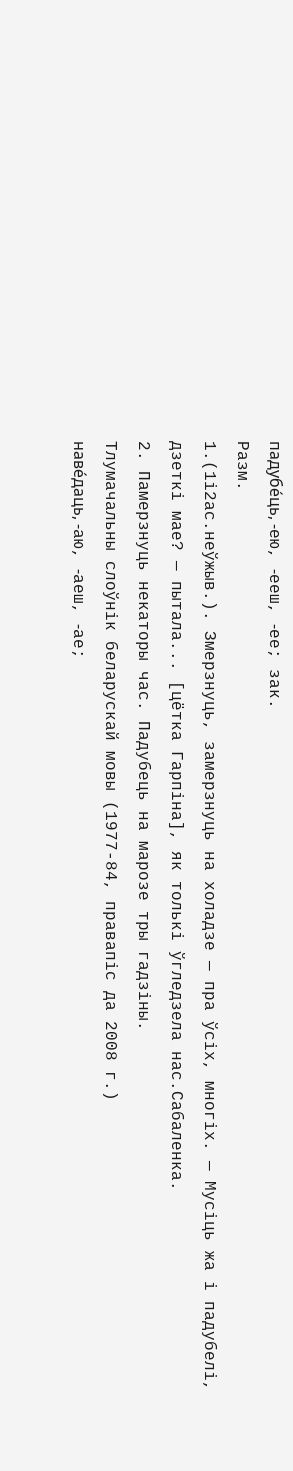падубе́ць, ‑ею, ‑ееш, ‑ее; зак.
Разм.
1.(1і2ас.неўжыв.). Змерзнуць, замерзнуць на холадзе — пра ўсіх, многіх. — Мусіць жа і падубелі, дзеткі мае? — пытала... [цётка Гарпіна], як толькі ўгледзела нас.Сабаленка.
2. Памерзнуць некаторы час. Падубець на марозе тры гадзіны.
Тлумачальны слоўнік беларускай мовы (1977-84, правапіс да 2008 г.)
наве́даць, ‑аю, ‑аеш, ‑ае;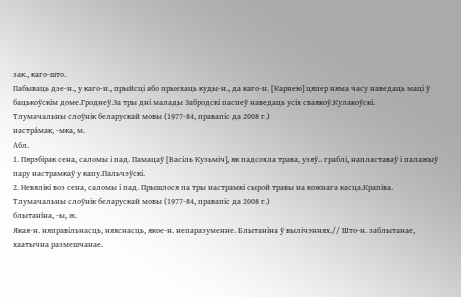зак., каго-што.
Пабываць дзе‑н., у каго‑н., прыйсці або прыехаць куды‑н., да каго‑н. [Карнею] цяпер няма часу наведаць маці ў бацькоўскім доме.Гроднеў.За тры дні малады Забродскі паспеў наведаць усіх сваякоў.Кулакоўскі.
Тлумачальны слоўнік беларускай мовы (1977-84, правапіс да 2008 г.)
настра́мак, ‑мка, м.
Абл.
1. Пярэбірак сена, саломы і пад. Памацаў [Васіль Кузьміч], як падсохла трава, узяў.. граблі, напластаваў і палажыў пару настрамкаў у капу.Пальчэўскі.
2. Невялікі воз сена, саломы і пад. Прышлося па тры настрамкі сырой травы на кожнага касца.Крапіва.
Тлумачальны слоўнік беларускай мовы (1977-84, правапіс да 2008 г.)
блытані́на, ‑ы, ж.
Якая‑н. няправільнасць, няяснасць, якое‑н. непаразуменне. Блытаніна ў вылічэннях.// Што‑н. заблытанае, хаатычна размешчанае.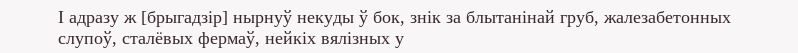І адразу ж [брыгадзір] нырнуў некуды ў бок, знік за блытанінай груб, жалезабетонных слупоў, сталёвых фермаў, нейкіх вялізных у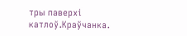тры паверхі катлоў.Краўчанка.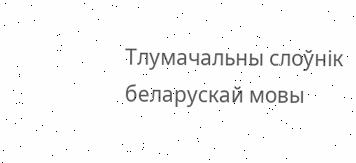Тлумачальны слоўнік беларускай мовы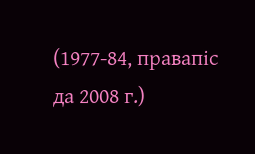(1977-84, правапіс да 2008 г.)